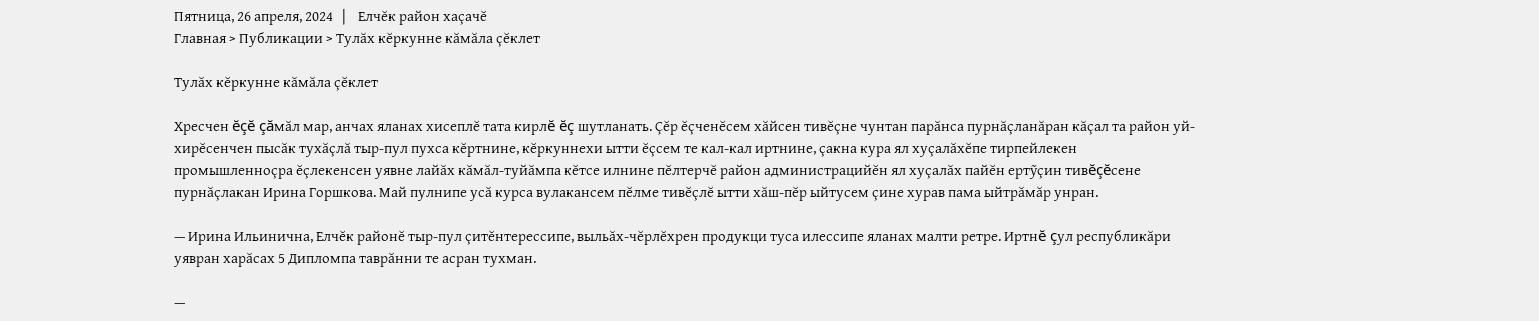Пятница, 26 апреля, 2024   |    Елчĕк район хаçачĕ
Главная > Публикации > Тулăх кĕркунне кăмăла çĕклет

Тулăх кĕркунне кăмăла çĕклет

Хресчен ĕçĕ çăмăл мар, анчах яланах хисеплĕ тата кирлĕ ĕç шутланать. Çĕр ĕçченĕсем хăйсен тивĕçне чунтан парăнса пурнăçланăран кăçал та район уй-хирĕсенчен пысăк тухăçлă тыр-пул пухса кĕртнине, кĕркуннехи ытти ĕçсем те кал-кал иртнине, çакна кура ял хуçалăхĕпе тирпейлекен промышленноçра ĕçлекенсен уявне лайăх кăмăл-туйăмпа кĕтсе илнине пĕлтерчĕ район администрацийĕн ял хуçалăх пайĕн ертỹçин тивĕçĕсене пурнăçлакан Ирина Горшкова. Май пулнипе усă курса вулакансем пĕлме тивĕçлĕ ытти хăш-пĕр ыйтусем çине хурав пама ыйтрăмăр унран.

— Ирина Ильинична, Елчĕк районĕ тыр-пул çитĕнтерессипе, выльăх-чĕрлĕхрен продукци туса илессипе яланах малти ретре. Иртнĕ çул республикăри уявран харăсах 5 Дипломпа таврăнни те асран тухман.

—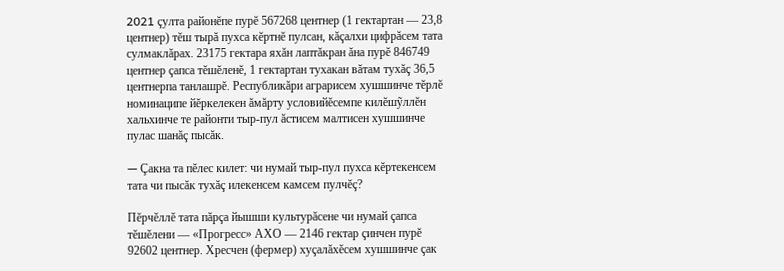2021 çулта районĕпе пурĕ 567268 центнер (1 гектартан — 23,8 центнер) тĕш тырă пухса кĕртнĕ пулсан, кăçалхи цифрăсем тата сулмаклăрах. 23175 гектара яхăн лаптăкран ăна пурĕ 846749 центнер çапса тĕшĕленĕ, 1 гектартан тухакан вăтам тухăç 36,5 центнерпа танлашрĕ. Республикăри аграрисем хушшинче тĕрлĕ номинаципе йĕркелекен ăмăрту условийĕсемпе килĕшỹллĕн хальхинче те районти тыр-пул ăстисем малтисен хушшинче пулас шанăç пысăк.

— Çакна та пĕлес килет: чи нумай тыр-пул пухса кĕртекенсем тата чи пысăк тухăç илекенсем камсем пулчĕç?

Пĕрчĕллĕ тата пăрçа йышши культурăсене чи нумай çапса тĕшĕлени — «Прогресс» АХО — 2146 гектар çинчен пурĕ 92602 центнер. Хресчен (фермер) хуçалăхĕсем хушшинче çак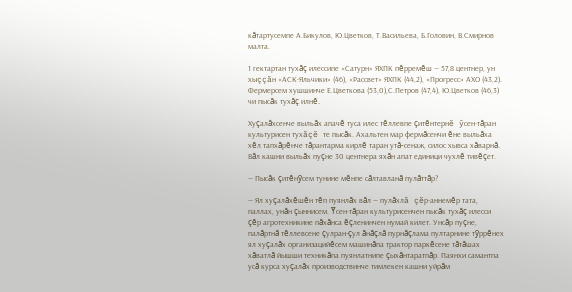кăтартусемпе А.Бикулов, Ю.Цветков, Т.Васильева, Б.Головин, В.Смирнов малта.

1 гектартан тухăç илессипе «Сатурн» ЯХПК пĕрремĕш — 57,8 центнер, ун хыççăн «АСК-Яльчики» (46), «Рассвет» ЯХПК (44,2), «Прогресс» АХО (43,2). Фермерсем хушшинче Е.Цветкова (53,0),С.Петров (47,4), Ю.Цветков (46,3) чи пысăк тухăç илнĕ.

Хуçалăхсенче выльăх апачĕ туса илес тĕллевпе çитĕнтернĕ ỹсен-тăран культурисен тухăçĕ те пысăк. Ахальтен мар фермăсенчи ĕне выльăха хĕл тапхăрĕнче тăрантарма кирлĕ таран утă-сенаж, силос хывса хăварнă. Вăл кашни выльăх пуçне 30 центнера яхăн апат единици чухлĕ тивĕçет.

— Пысăк çитĕнỹсем тунине мĕнпе сăлтавланă пулăттăр?

— Ял хуçалăхĕшĕн тĕп пуянлăх вăл — пулăхлă çĕр-аннемĕр тата, паллах, унăн çыннисем. Ỹсен-тăран культурисенчен пысăк тухăç илесси çĕр агротехникине пăхăнса ĕçленинчен нумай килет. Унсăр пуçне, палăртнă тĕллевсене çулран-çул ăнăçлă пурнăçлама пултарнине тỹррĕнех ял хуçалăх организацийĕсем машинăпа трактор паркĕсене тăтăшах хăватлă йышши техникăпа пуянлатнипе çыхăнтаратпăр. Паянхи самантпа усă курса хуçалăх производствинче тимлекен кашни уйрăм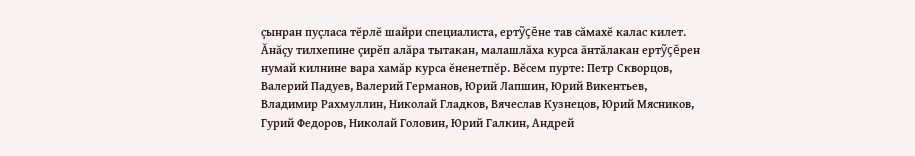çынран пуçласа тĕрлĕ шайри специалиста, ертỹçĕне тав сăмахĕ калас килет. Ăнăçу тилхепине çирĕп алăра тытакан, малашлăха курса ăнтăлакан ертỹçĕрен нумай килнине вара хамăр курса ĕненетпĕр. Вĕсем пурте: Петр Скворцов, Валерий Падуев, Валерий Германов, Юрий Лапшин, Юрий Викентьев, Владимир Рахмуллин, Николай Гладков, Вячеслав Кузнецов, Юрий Мясников, Гурий Федоров, Николай Головин, Юрий Галкин, Андрей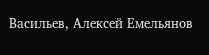Васильев, Алексей Емельянов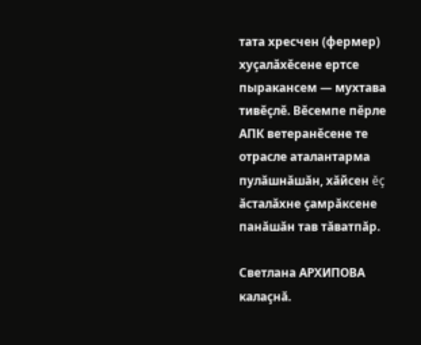тата хресчен (фермер) хуçалăхĕсене ертсе пыракансем — мухтава тивĕçлĕ. Вĕсемпе пĕрле АПК ветеранĕсене те отрасле аталантарма пулăшнăшăн, хăйсен ĕç ăсталăхне çамрăксене панăшăн тав тăватпăр.

Светлана АРХИПОВА калаçнă.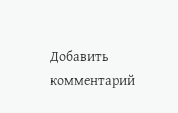Добавить комментарий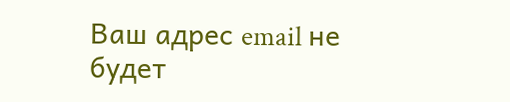Ваш адрес email не будет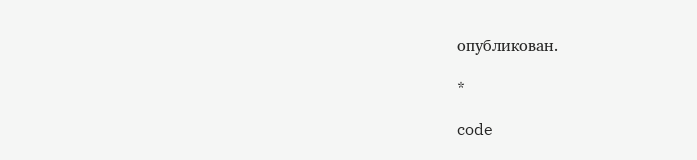опубликован.

*

code